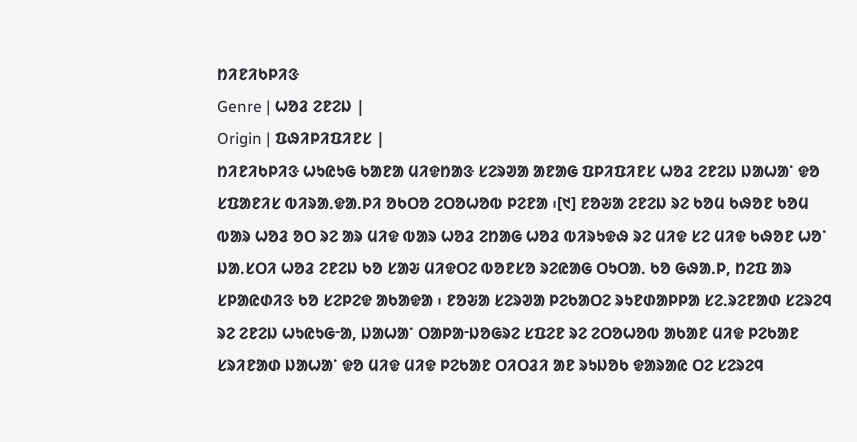ᱴᱤᱱᱤᱠᱞᱤᱝ
Genre | ᱦᱚᱲ ᱮᱱᱮᱡ |
Origin | ᱯᱷᱤᱞᱤᱯᱤᱱᱥ |
ᱴᱤᱱᱤᱠᱞᱤᱝ ᱦᱩᱭᱩᱜ ᱠᱟᱱᱟ ᱢᱤᱫᱴᱟᱝ ᱥᱮᱨᱣᱟ ᱟᱱᱟᱜ ᱯᱞᱤᱯᱤᱱᱥ ᱦᱚᱲ ᱮᱱᱮᱡ ᱡᱟᱦᱟᱸ ᱫᱚ ᱥᱯᱟᱱᱤᱥ ᱵᱤᱨᱟᱹᱫᱟᱹᱞᱤ ᱚᱠᱛᱚ ᱮᱛᱚᱦᱚᱵ ᱞᱮᱱᱟ ᱾[᱑] ᱱᱚᱶᱟ ᱮᱱᱮᱡ ᱨᱮ ᱠᱚᱢ ᱠᱷᱚᱱ ᱠᱚᱢ ᱵᱟᱨ ᱦᱚᱲ ᱚᱛ ᱨᱮ ᱟᱨ ᱢᱤᱫ ᱵᱟᱨ ᱦᱚᱲ ᱮᱴᱟᱜ ᱦᱚᱲ ᱵᱤᱨᱩᱫᱷ ᱨᱮ ᱢᱤᱫ ᱥᱮ ᱢᱤᱫ ᱠᱷᱚᱱ ᱦᱚᱸ ᱡᱟᱹᱥᱛᱤ ᱦᱚᱲ ᱮᱱᱮᱡ ᱠᱚ ᱥᱟᱶ ᱢᱤᱫᱛᱮ ᱵᱚᱱᱥᱚ ᱨᱮᱭᱟᱜ ᱛᱩᱛᱟᱹ ᱠᱚ ᱜᱷᱟᱹᱞ, ᱴᱮᱯ ᱟᱨ ᱥᱞᱟᱭᱰᱤᱝ ᱠᱚ ᱥᱮᱞᱮᱫ ᱟᱠᱟᱫᱟ ᱾ ᱱᱚᱶᱟ ᱥᱮᱨᱣᱟ ᱞᱮᱠᱟᱛᱮ ᱨᱩᱱᱰᱟᱞᱞᱟ ᱥᱮᱹᱨᱮᱱᱟᱰ ᱥᱮᱨᱮᱧ ᱨᱮ ᱮᱱᱮᱡ ᱦᱩᱭᱩᱜᱼᱟ, ᱡᱟᱦᱟᱸ ᱛᱟᱞᱟᱼᱡᱚᱜᱨᱮ ᱥᱯᱮᱱ ᱨᱮ ᱮᱛᱚᱦᱚᱵ ᱟᱠᱟᱱ ᱢᱤᱫ ᱞᱮᱠᱟᱱ ᱥᱨᱤᱱᱟᱰ ᱡᱟᱦᱟᱸ ᱫᱚ ᱢᱤᱫ ᱢᱤᱫ ᱞᱮᱠᱟᱱ ᱛᱤᱛᱲᱤ ᱟᱱ ᱨᱩᱡᱚᱠ ᱫᱟᱨᱟᱭ ᱛᱮ ᱥᱮᱨᱮᱧ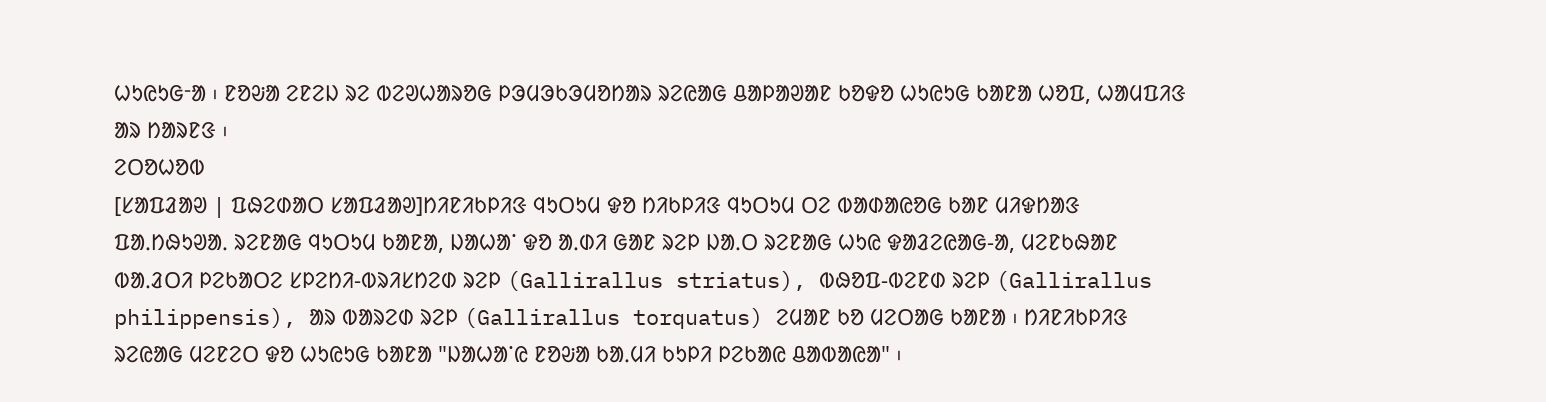ᱦᱩᱭᱩᱜᱼᱟ ᱾ ᱱᱚᱶᱟ ᱮᱱᱮᱡ ᱨᱮ ᱵᱮᱣᱦᱟᱨᱚᱜ ᱞᱳᱢᱳᱠᱳᱢᱚᱴᱟᱨ ᱨᱮᱭᱟᱜ ᱪᱟᱞᱟᱣᱟᱱ ᱠᱚᱫᱚ ᱦᱩᱭᱩᱜ ᱠᱟᱱᱟ ᱦᱚᱯ, ᱦᱟᱢᱯᱤᱝ ᱟᱨ ᱴᱟᱨᱱᱝ ᱾
ᱮᱛᱚᱦᱚᱵ
[ᱥᱟᱯᱲᱟᱣ | ᱯᱷᱮᱰᱟᱛ ᱥᱟᱯᱲᱟᱣ]ᱴᱤᱱᱤᱠᱞᱤᱝ ᱧᱩᱛᱩᱢ ᱫᱚ ᱴᱤᱠᱞᱤᱝ ᱧᱩᱛᱩᱢ ᱛᱮ ᱵᱟᱰᱟᱭᱚᱜ ᱠᱟᱱ ᱢᱤᱫᱴᱟᱝ ᱯᱟᱹᱴᱷᱩᱣᱟᱹ ᱨᱮᱱᱟᱜ ᱧᱩᱛᱩᱢ ᱠᱟᱱᱟ, ᱡᱟᱦᱟᱸ ᱫᱚ ᱟᱹᱰᱤ ᱜᱟᱱ ᱨᱮᱞ ᱡᱟᱹᱛ ᱨᱮᱱᱟᱜ ᱦᱩᱭ ᱫᱟᱲᱮᱭᱟᱜ-ᱟ, ᱢᱮᱱᱠᱷᱟᱱ ᱵᱟᱹᱲᱛᱤ ᱞᱮᱠᱟᱛᱮ ᱥᱞᱮᱴᱤ-ᱵᱨᱤᱥᱴᱮᱰ ᱨᱮᱞ (Gallirallus striatus), ᱵᱷᱚᱯ-ᱵᱮᱱᱰ ᱨᱮᱞ (Gallirallus philippensis), ᱟᱨ ᱵᱟᱨᱮᱰ ᱨᱮᱞ (Gallirallus torquatus) ᱮᱢᱟᱱ ᱠᱚ ᱢᱮᱛᱟᱜ ᱠᱟᱱᱟ ᱾ ᱴᱤᱱᱤᱠᱞᱤᱝ ᱨᱮᱭᱟᱜ ᱢᱮᱱᱮᱛ ᱫᱚ ᱦᱩᱭᱩᱜ ᱠᱟᱱᱟ "ᱡᱟᱦᱟᱸᱭ ᱱᱚᱶᱟ ᱠᱟᱹᱢᱤ ᱠᱩᱞᱤ ᱞᱮᱠᱟᱭ ᱪᱟᱵᱟᱭᱟ" ᱾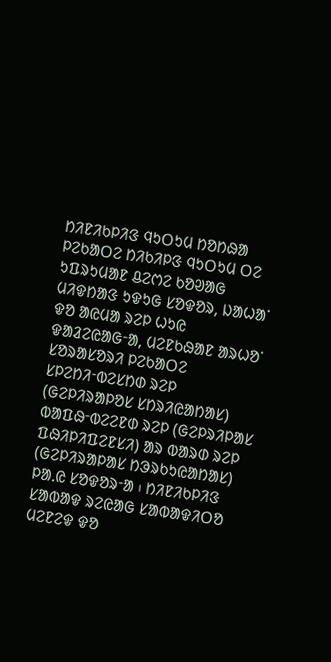ᱴᱤᱱᱤᱠᱞᱤᱝ ᱧᱩᱛᱩᱢ ᱴᱚᱴᱷᱟ ᱞᱮᱠᱟᱛᱮ ᱴᱤᱠᱤᱞᱝ ᱧᱩᱛᱩᱢ ᱛᱮ ᱩᱯᱨᱩᱢᱟᱱ ᱪᱮᱬᱮ ᱠᱚᱣᱟᱜ ᱢᱤᱫᱴᱟᱝ ᱩᱫᱩᱜ ᱥᱚᱫᱚᱨ, ᱡᱟᱦᱟᱸ ᱫᱚ ᱟᱭᱢᱟ ᱨᱮᱞ ᱦᱩᱭ ᱫᱟᱲᱮᱭᱟᱜᱼᱟ, ᱢᱮᱱᱠᱷᱟᱱ ᱟᱨᱦᱚᱸ ᱥᱚᱨᱟᱥᱚᱨᱤ ᱞᱮᱠᱟᱛᱮ ᱥᱞᱮᱴᱤᱼᱵᱮᱥᱴᱰ ᱨᱮᱞ (ᱜᱮᱞᱤᱨᱟᱞᱚᱥ ᱥᱴᱨᱤᱭᱟᱴᱟᱥ) ᱵᱟᱯᱷᱼᱵᱮᱮᱱᱰ ᱨᱮᱞ (ᱜᱮᱞᱨᱤᱞᱟᱥ ᱯᱷᱤᱞᱤᱯᱮᱱᱥᱤ) ᱟᱨ ᱵᱟᱨᱰ ᱨᱮᱞ (ᱜᱮᱞᱤᱨᱟᱞᱟᱥ ᱴᱳᱨᱠᱩᱭᱟᱴᱟᱥ) ᱞᱟᱹᱭ ᱥᱚᱫᱚᱨᱼᱟ ᱾ ᱴᱤᱱᱤᱠᱞᱤᱝ ᱥᱟᱵᱟᱫ ᱨᱮᱭᱟᱜ ᱥᱟᱵᱟᱫᱤᱛᱚ ᱢᱮᱱᱮᱫ ᱫᱚ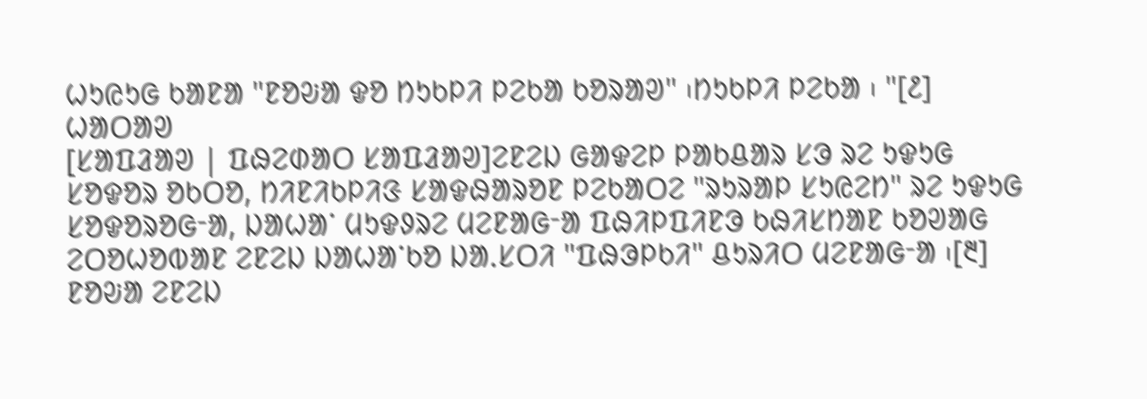ᱦᱩᱭᱩᱜ ᱠᱟᱱᱟ "ᱱᱚᱶᱟ ᱫᱚ ᱴᱩᱠᱞᱤ ᱞᱮᱠᱟ ᱠᱚᱨᱟᱣ" ᱾ᱴᱩᱠᱞᱤ ᱞᱮᱠᱟ ᱾ "[᱒]
ᱦᱟᱛᱟᱣ
[ᱥᱟᱯᱲᱟᱣ | ᱯᱷᱮᱰᱟᱛ ᱥᱟᱯᱲᱟᱣ]ᱮᱱᱮᱡ ᱜᱟᱫᱮᱞ ᱞᱟᱠᱪᱟᱨ ᱥᱳ ᱨᱮ ᱩᱫᱩᱜ ᱥᱚᱫᱚᱨ ᱚᱠᱛᱚ, ᱴᱤᱱᱤᱠᱞᱤᱝ ᱥᱟᱫᱷᱟᱨᱚᱱ ᱞᱮᱠᱟᱛᱮ "ᱨᱩᱨᱟᱞ ᱥᱩᱭᱮᱴ" ᱨᱮ ᱩᱫᱩᱜ ᱥᱚᱫᱚᱨᱚᱜᱼᱟ, ᱡᱟᱦᱟᱸ ᱢᱩᱫᱽᱨᱮ ᱢᱮᱱᱟᱜᱼᱟ ᱯᱷᱤᱞᱯᱤᱱᱳ ᱠᱷᱤᱥᱴᱟᱱ ᱠᱚᱣᱟᱜ ᱮᱛᱚᱦᱚᱵᱟᱱ ᱮᱱᱮᱡ ᱡᱟᱦᱟᱸᱠᱚ ᱡᱟᱹᱥᱛᱤ "ᱯᱷᱳᱞᱠᱤ" ᱪᱩᱨᱤᱛ ᱢᱮᱱᱟᱜᱼᱟ ᱾[᱓] ᱱᱚᱶᱟ ᱮᱱᱮᱡ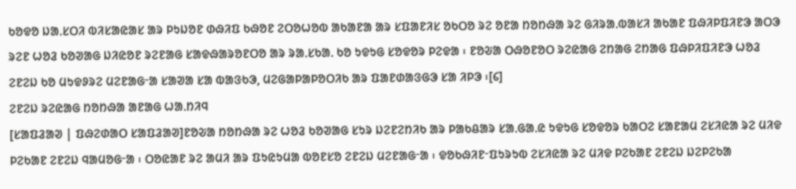ᱠᱚᱫᱚ ᱡᱟᱹᱥᱛᱤ ᱵᱤᱥᱟᱭᱟᱥ ᱟᱨ ᱞᱩᱡᱚᱱ ᱰᱷᱤᱯ ᱠᱷᱚᱱ ᱮᱛᱚᱦᱚᱵ ᱟᱠᱟᱱᱟ ᱟᱨ ᱥᱯᱟᱱᱤᱥ ᱚᱠᱛᱚ ᱨᱮ ᱚᱱᱟ ᱴᱚᱴᱷᱟ ᱨᱮ ᱜᱤᱨᱟᱹᱵᱟᱥᱤ ᱟᱠᱟᱱ ᱯᱷᱤᱞᱯᱤᱱᱳ ᱟᱛᱳ ᱨᱮᱱ ᱦᱚᱲ ᱠᱚᱣᱟᱜ ᱡᱤᱭᱚᱱ ᱨᱮᱱᱟᱜ ᱥᱟᱫᱷᱟᱨᱚᱱᱛᱚ ᱟᱨ ᱨᱟᱹᱥᱠᱟᱹ ᱠᱚ ᱩᱫᱩᱜ ᱥᱚᱫᱚᱨ ᱞᱮᱫᱟ ᱾ ᱱᱚᱶᱟ ᱛᱷᱚᱱᱚᱛ ᱨᱮᱭᱟᱜ ᱮᱴᱟᱜ ᱮᱴᱟᱜ ᱯᱷᱞᱤᱯᱤᱱᱳ ᱦᱚᱲ ᱮᱱᱮᱡ ᱠᱚ ᱢᱩᱫᱽᱨᱮ ᱢᱮᱱᱟᱜᱼᱟ ᱥᱟᱣᱟ ᱥᱟ ᱵᱟᱝᱠᱳ, ᱢᱮᱜᱟᱞᱟᱞᱚᱛᱤᱠ ᱟᱨ ᱯᱟᱱᱰᱟᱝᱜᱳ ᱥᱟ ᱤᱞᱳ ᱾[᱔]
ᱮᱱᱮᱡ ᱨᱮᱭᱟᱜ ᱴᱚᱴᱷᱟ ᱟᱱᱟᱜ ᱦᱟᱹᱴᱤᱧ
[ᱥᱟᱯᱲᱟᱣ | ᱯᱷᱮᱰᱟᱛ ᱥᱟᱯᱲᱟᱣ]ᱱᱚᱶᱟ ᱴᱚᱴᱷᱟ ᱨᱮ ᱦᱚᱲ ᱠᱚᱣᱟᱜ ᱥᱩᱨ ᱡᱮᱱᱮᱴᱤᱠ ᱟᱨ ᱞᱟᱠᱪᱟᱨ ᱥᱟᱹᱜᱟᱹᱭ ᱩᱫᱩᱜ ᱥᱚᱫᱚᱨ ᱠᱟᱛᱮ ᱥᱟᱱᱟᱢ ᱮᱥᱤᱭᱟ ᱨᱮ ᱢᱤᱫ ᱞᱮᱠᱟᱱ ᱮᱱᱮᱡ ᱧᱟᱢᱚᱜᱼᱟ ᱾ ᱛᱚᱭᱟᱱ ᱨᱮ ᱟᱢᱤ ᱟᱨ ᱯᱩᱭᱩᱢᱟ ᱵᱚᱱᱥᱚ ᱮᱱᱮᱡ ᱢᱮᱱᱟᱜᱼᱟ ᱾ ᱫᱚᱠᱷᱤᱱᱼᱯᱩᱨᱩᱵ ᱮᱥᱤᱭᱟ ᱨᱮ ᱢᱤᱫ ᱞᱮᱠᱟᱱ ᱮᱱᱮᱡ ᱡᱮᱞᱮᱠᱟ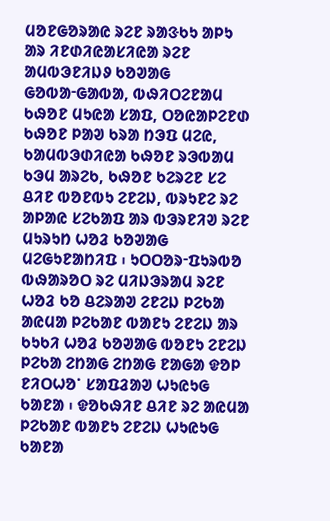ᱢᱚᱱᱜᱚᱨᱟᱭ ᱨᱮᱱ ᱨᱟᱝᱠᱩ ᱟᱞᱩ ᱟᱨ ᱤᱱᱰᱤᱭᱟᱥᱤᱭᱟ ᱨᱮᱱ ᱟᱢᱵᱳᱱᱤᱡᱽ ᱠᱚᱣᱟᱜ ᱜᱚᱵᱟᱼᱜᱟᱵᱟ, ᱵᱷᱤᱛᱮᱱᱟᱢ ᱠᱷᱚᱱ ᱢᱩᱭᱟ ᱥᱟᱯ, ᱛᱚᱭᱟᱞᱮᱱᱰ ᱠᱷᱚᱱ ᱞᱟᱣ ᱠᱨᱟ ᱴᱳᱯ ᱢᱮᱭ, ᱠᱟᱢᱵᱳᱰᱤᱭᱟ ᱠᱷᱚᱱ ᱨᱳᱵᱟᱢ ᱠᱳᱢ ᱟᱨᱮᱠ, ᱠᱷᱚᱱ ᱠᱮᱨᱮᱱ ᱥᱮ ᱪᱤᱱ ᱵᱚᱱᱵᱩ ᱮᱱᱮᱡ, ᱵᱨᱩᱱᱮ ᱨᱮ ᱟᱞᱟᱭ ᱥᱮᱠᱟᱯ ᱟᱨ ᱵᱳᱨᱱᱤᱣ ᱨᱮᱱ ᱢᱩᱨᱩᱴ ᱦᱚᱲ ᱠᱚᱣᱟᱜ ᱢᱮᱜᱩᱱᱟᱴᱤᱯ ᱾ ᱩᱛᱛᱚᱨᱼᱯᱩᱨᱵᱚ ᱵᱷᱟᱨᱚᱛ ᱨᱮ ᱢᱤᱡᱳᱨᱟᱢ ᱨᱮᱱ ᱦᱚᱲ ᱠᱚ ᱪᱮᱨᱟᱣ ᱮᱱᱮᱡ ᱞᱮᱠᱟ ᱟᱭᱢᱟ ᱞᱮᱠᱟᱱ ᱵᱟᱱᱩ ᱮᱱᱮᱡ ᱟᱨ ᱠᱩᱠᱤ ᱦᱚᱲ ᱠᱚᱣᱟᱜ ᱵᱚᱱᱩ ᱮᱱᱮᱡ ᱞᱮᱠᱟ ᱮᱴᱟᱜ ᱮᱴᱟᱜ ᱱᱟᱜᱟ ᱫᱚᱞ ᱱᱤᱛᱦᱚᱸ ᱥᱟᱯᱲᱟᱣ ᱦᱩᱭᱩᱜ ᱠᱟᱱᱟ ᱾ ᱫᱚᱠᱷᱤᱱ ᱪᱤᱱ ᱨᱮ ᱟᱭᱢᱟ ᱞᱮᱠᱟᱱ ᱵᱟᱱᱩ ᱮᱱᱮᱡ ᱦᱩᱭᱩᱜ ᱠᱟᱱᱟ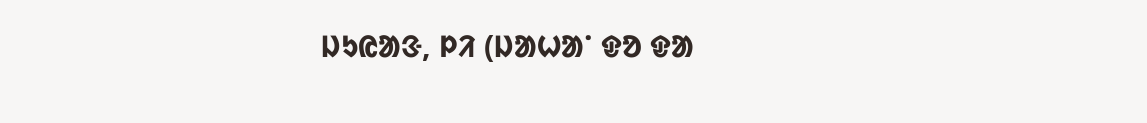ᱡᱩᱭᱟᱝ, ᱞᱤ (ᱡᱟᱦᱟᱸ ᱫᱚ ᱫᱟ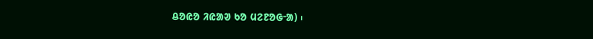ᱪᱚᱭᱚ ᱤᱭᱟᱣ ᱠᱚ ᱢᱮᱱᱚᱜᱼᱟ) ᱾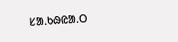ᱥᱟᱹᱠᱷᱭᱟᱹᱛ